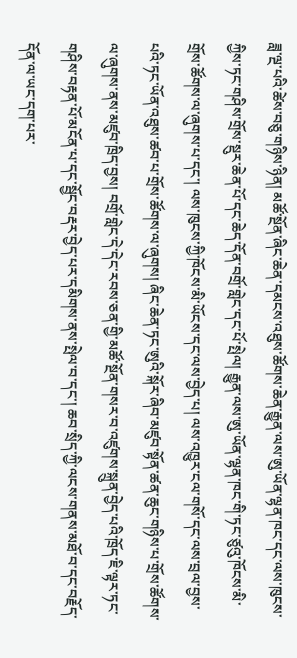ཟླ་ལྔ་པའི་ཚེས་བཅུ་གཉིས་ཉིན། མཚོ་སྔོན་ཞིང་ཆེན་དམངས་འཐུས་ཚོགས་ཆེན་རྒྱུན་ལས་ཨུ་ཡོན་ལྷན་ཁང་དང་ལས་ཁུངས་ཀྱིས་ཏང་གཤིས་གྲོས་སྡུར་ཆེན་པོ་དང་ཆེད་དོན་བགྲོ་གླེང་དང་པོ་སྤེལ། རྒྱུན་ལས་ཨུ་ཡོན་ལྷན་ཁང་གི་ཏང་ཙུའུ་ཁོངས་མི་གྲོས་ཚོགས་ལ་ཞུགས་པ་དང་། ལས་ཁུངས་ཀྱི་ཁོངས་མི་ཡོངས་དང་ལས་བྱེད་པ། ལས་འཁྱུར་ངལ་གསོ་དང་ལས་བྲལ་བྱས་པའི་ཏང་ཡོན་འཐུས་ཚབ་པ་གྲོས་ཚོགས་ལ་ཞུགས། ཞིང་ཆེན་ཏང་ཨུའི་སྐོར་ཞིབ་མཛུབ་སྟོན་ཚན་ཆུང་གཉིས་པ་གྲོས་ཚོགས་ལ་ཞུགས་ནས་མཛུབ་ཁྲིད་བྱས། བགྲོ་གླེང་དེ་དེང་རབས་ཅན་གྱི་མཚོ་སྔོན་གསར་བ་འཛུགས་སྐྲུན་བྱེད་པའི་ཁྲོད་ཇི་ལྟར་ཏང་གཤིས་བརྟན་པོ་མངོན་པ་དང་སྦྱོང་བརྡར་བྱེད་པར་དམིགས་ནས་སྤེལ་བ་དང་། ཆབ་སྲིད་ཀྱི་ལངས་གནས་མཐོ་བ་དང་བརྗོད་དོན་ལ་ཡང་དག་པར་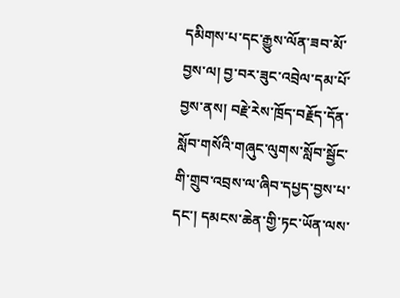དམིགས་པ་དང་རྒྱུས་ལོན་ཟབ་མོ་བྱས་ལ། བྱ་བར་ཟུང་འབྲེལ་དམ་པོ་བྱས་ནས། བརྗེ་རེས་ཁྲོད་བརྗོད་དོན་སློབ་གསོའི་གཞུང་ལུགས་སློབ་སྦྱོང་གི་གྲུབ་འབྲས་ལ་ཞིབ་དཔྱད་བྱས་པ་དང་། དམངས་ཆེན་གྱི་ཏང་ཡོན་ལས་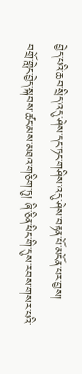བྱེད་པའི་ཆབ་སྲིད་འདུ་ཤེས་དང་ཏང་གཤིས་འདུ་ཤེས་བརྟན་པོ་མངོན་པར་བྱས།
བགྲོ་གླེང་བྱེད་སྐབས་ཚང་མས་མཐའ་གཅིག་ཏུ། ཞི་ཅིན་ཕིང་གི་དུས་རབས་གསར་པའི་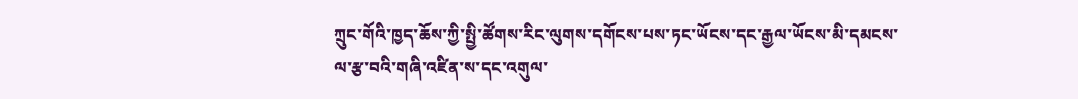ཀྲུང་གོའི་ཁྱད་ཆོས་ཀྱི་སྤྱི་ཚོགས་རིང་ལུགས་དགོངས་པས་ཏང་ཡོངས་དང་རྒྱལ་ཡོངས་མི་དམངས་ལ་རྩ་བའི་གཞི་འཛིན་ས་དང་འགུལ་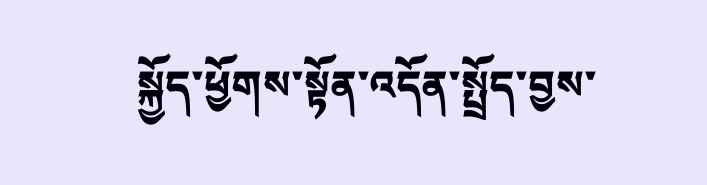སྐྱོད་ཕྱོགས་སྟོན་འདོན་སྤྲོད་བྱས་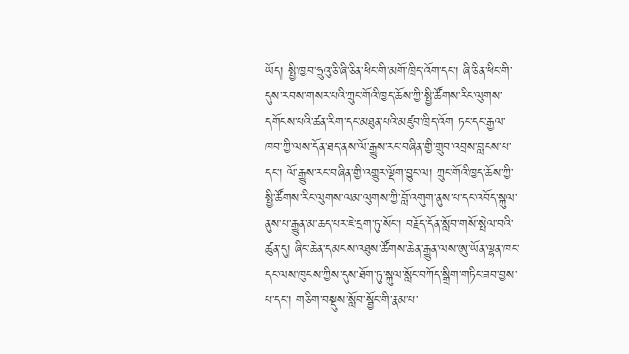ཡོད། སྤྱི་ཁྱབ་ཧྲུའུ་ཅི་ཞི་ཅིན་ཕིང་གི་མགོ་ཁྲིད་འོག་དང་། ཞི་ཅིན་ཕིང་གི་དུས་རབས་གསར་པའི་ཀྲུང་གོའི་ཁྱད་ཆོས་ཀྱི་སྤྱི་ཚོགས་རིང་ལུགས་དགོངས་པའི་ཚན་རིག་དང་མཐུན་པའི་མཛུབ་ཁྲིད་འོག ཏང་དང་རྒྱལ་ཁབ་ཀྱི་ལས་དོན་ཐད་ནས་ལོ་རྒྱུས་རང་བཞིན་གྱི་གྲུབ་འབྲས་བླངས་པ་དང་། ལོ་རྒྱུས་རང་བཞིན་གྱི་འགྱུར་ལྡོག་བྱུང་ལ། ཀྲུང་གོའི་ཁྱད་ཆོས་ཀྱི་སྤྱི་ཚོགས་རིང་ལུགས་ལམ་ལུགས་ཀྱི་བློ་འགུག་ནུས་པ་དང་འབོད་སྐུལ་ནུས་པ་རྒྱུན་མ་ཆད་པར་ཇེ་དྲག་ཏུ་སོང་། བརྗོད་དོན་སློབ་གསོ་སྤེལ་བའི་ཚུན་དུ། ཞིང་ཆེན་དམངས་འཐུས་ཚོགས་ཆེན་རྒྱུན་ལས་ཨུ་ཡོན་ལྷན་ཁང་དང་ལས་ཁུངས་ཀྱིས་དུས་ཐོག་ཏུ་སྐུལ་སློང་བཀོད་སྒྲིག་གཏིང་ཟབ་བྱས་པ་དང་། གཅིག་བསྡུས་སློབ་སྦྱོང་གི་རྣམ་པ་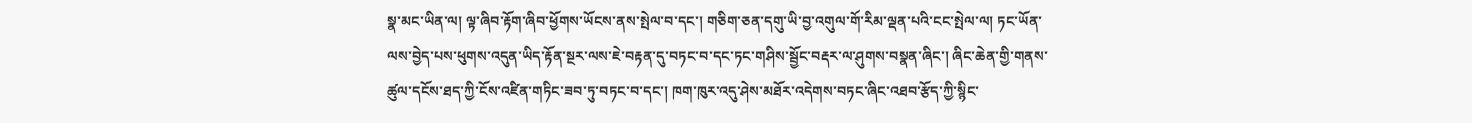སྣ་མང་ཡིན་ལ། ལྟ་ཞིབ་རྟོག་ཞིབ་ཕྱོགས་ཡོངས་ནས་སྤེལ་བ་དང་། གཅིག་ཅན་དགུ་ཡི་བྱ་འགུལ་གོ་རིམ་ལྡན་པའི་ངང་སྤེལ་ལ། ཏང་ཡོན་ལས་བྱེད་པས་ཕུགས་འདུན་ཡིད་རྟོན་སྔར་ལས་ཇེ་བརྟན་དུ་བཏང་བ་དང་ཏང་གཤིས་སྦྱོང་བརྡར་ལ་ཤུགས་བསྣན་ཞིང་། ཞིང་ཆེན་གྱི་གནས་ཚུལ་དངོས་ཐད་ཀྱི་ངོས་འཛིན་གཏིང་ཟབ་ཏུ་བཏང་བ་དང་། ཁག་ཁུར་འདུ་ཤེས་མཐོར་འདེགས་བཏང་ཞིང་འཐབ་རྩོད་ཀྱི་སྙིང་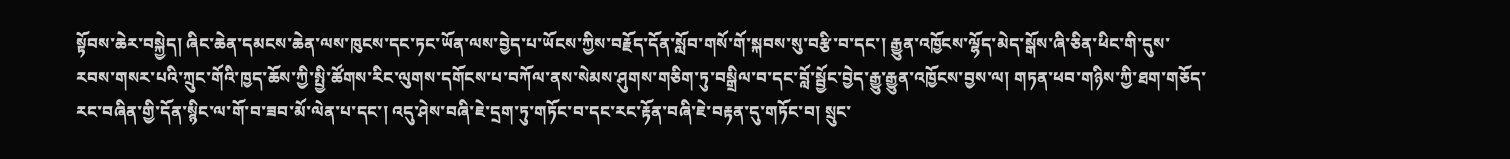སྟོབས་ཆེར་བསྐྱེད། ཞིང་ཆེན་དམངས་ཆེན་ལས་ཁུངས་དང་ཏང་ཡོན་ལས་བྱེད་པ་ཡོངས་ཀྱིས་བརྗོད་དོན་སློབ་གསོ་གོ་སྐབས་སུ་བརྩི་བ་དང་། རྒྱུན་འཁྱོངས་ལྷོད་མེད་སྒོས་ཞི་ཅིན་ཕིང་གི་དུས་རབས་གསར་པའི་ཀྲུང་གོའི་ཁྱད་ཆོས་ཀྱི་སྤྱི་ཚོགས་རིང་ལུགས་དགོངས་པ་བཀོལ་ནས་སེམས་ཤུགས་གཅིག་ཏུ་བསྒྲིལ་བ་དང་བློ་སྦྱོང་བྱེད་རྒྱུ་རྒྱུན་འཁྱོངས་བྱས་ལ། གཏན་ཕབ་གཉིས་ཀྱི་ཐག་གཅོད་རང་བཞིན་གྱི་དོན་སྙིང་ལ་གོ་བ་ཟབ་མོ་ལེན་པ་དང་། འདུ་ཤེས་བཞི་ཇེ་དྲག་ཏུ་གཏོང་བ་དང་རང་རྟོན་བཞི་ཇེ་བརྟན་དུ་གཏོང་བ། སྲུང་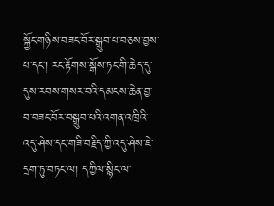སྐྱོང་གཉིས་བཟང་བོར་སྒྲུབ་པ་བཅས་བྱས་པ་དང་། རང་རྟོགས་སྒོས་ཏང་གི་ཆེད་དུ་དུས་རབས་གསར་བའི་དམངས་ཆེན་བྱ་བ་བཟང་བོར་བསྒྲུབ་པའི་འགན་འཁྲིའི་འདུ་ཤེས་དང་གཟི་བརྗིད་ཀྱི་འདུ་ཤེས་ཇེ་དྲག་ཏུ་བཏང་ལ། དཀྱིལ་སྙིང་ལ་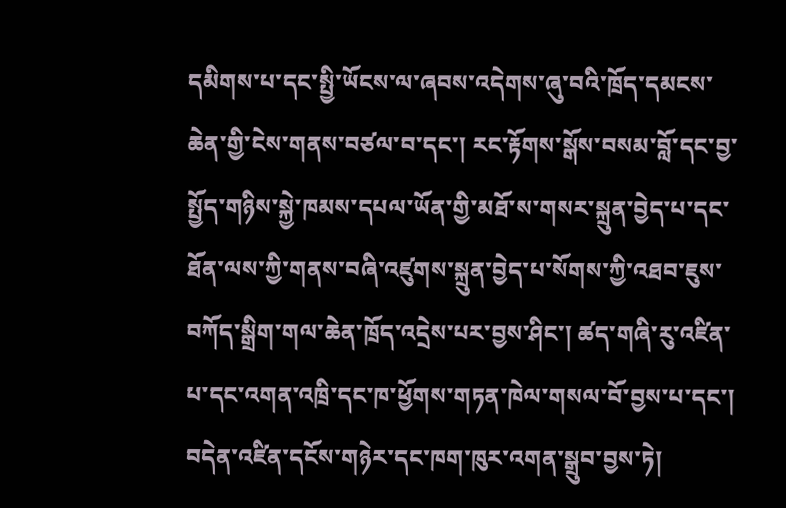དམིགས་པ་དང་སྤྱི་ཡོངས་ལ་ཞབས་འདེགས་ཞུ་བའི་ཁྲོད་དམངས་ཆེན་གྱི་ངེས་གནས་བཙལ་བ་དང་། རང་རྟོགས་སྒོས་བསམ་བློ་དང་བྱ་སྤྱོད་གཉིས་སྐྱེ་ཁམས་དཔལ་ཡོན་གྱི་མཐོ་ས་གསར་སྐྲུན་བྱེད་པ་དང་ཐོན་ལས་ཀྱི་གནས་བཞི་འཛུགས་སྐྲུན་བྱེད་པ་སོགས་ཀྱི་འཐབ་ཇུས་བཀོད་སྒྲིག་གལ་ཆེན་ཁྲོད་འདྲེས་པར་བྱས་ཤིང་། ཚད་གཞི་རུ་འཛིན་པ་དང་འགན་འཁྲི་དང་ཁ་ཕྱོགས་གཏན་ཁེལ་གསལ་བོ་བྱས་པ་དང་། བདེན་འཛིན་དངོས་གཉེར་དང་ཁག་ཁུར་འགན་སྒྲུབ་བྱས་ཏེ།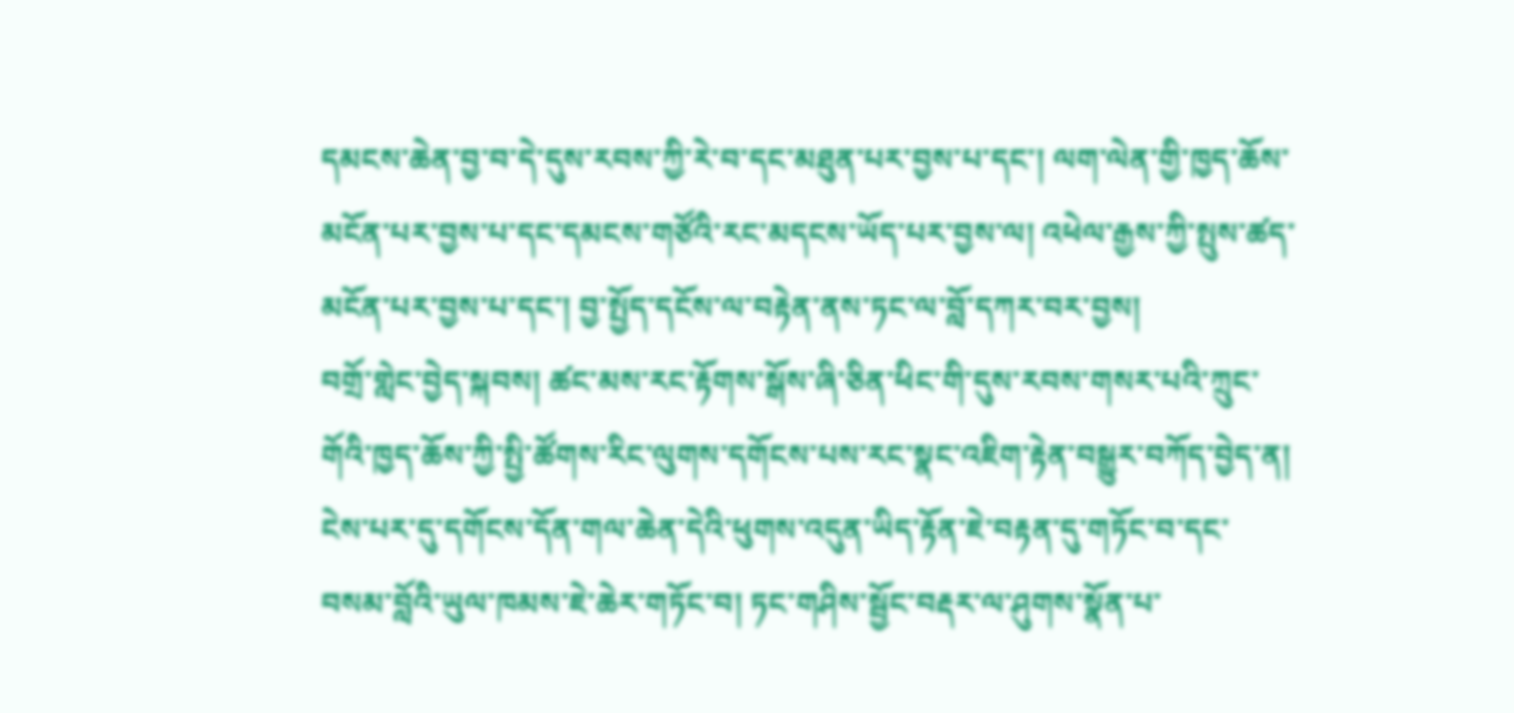དམངས་ཆེན་བྱ་བ་དེ་དུས་རབས་ཀྱི་རེ་བ་དང་མཐུན་པར་བྱས་པ་དང་། ལག་ལེན་གྱི་ཁྱད་ཆོས་མངོན་པར་བྱས་པ་དང་དམངས་གཙོའི་རང་མདངས་ཡོད་པར་བྱས་ལ། འཕེལ་རྒྱས་ཀྱི་སྤུས་ཚད་མངོན་པར་བྱས་པ་དང་། བྱ་སྤྱོད་དངོས་ལ་བརྟེན་ནས་ཏང་ལ་བློ་དཀར་བར་བྱས།
བགྲོ་གླེང་བྱེད་སྐབས། ཚང་མས་རང་རྟོགས་སྒོས་ཞི་ཅིན་ཕིང་གི་དུས་རབས་གསར་པའི་ཀྲུང་གོའི་ཁྱད་ཆོས་ཀྱི་སྤྱི་ཚོགས་རིང་ལུགས་དགོངས་པས་རང་སྣང་འཇིག་རྟེན་བསྒྱུར་བཀོད་བྱེད་ན། ངེས་པར་དུ་དགོངས་དོན་གལ་ཆེན་དེའི་ཕུགས་འདུན་ཡིད་རྟོན་ཇེ་བརྟན་དུ་གཏོང་བ་དང་བསམ་བློའི་ཡུལ་ཁམས་ཇེ་ཆེར་གཏོང་བ། ཏང་གཤིས་སྦྱོང་བརྡར་ལ་ཤུགས་སྣོན་པ་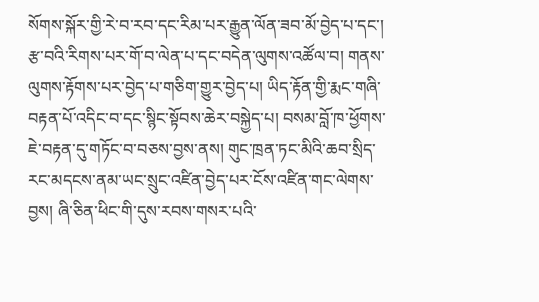སོགས་སྐོར་གྱི་རེ་བ་རབ་དང་རིམ་པར་རྒྱུན་ལོན་ཟབ་མོ་བྱེད་པ་དང་། རྩ་བའི་རིགས་པར་གོ་བ་ལེན་པ་དང་བདེན་ལུགས་འཚོལ་བ། གནས་ལུགས་རྟོགས་པར་བྱེད་པ་གཅིག་གྱུར་བྱེད་པ། ཡིད་རྟོན་གྱི་རྨང་གཞི་བརྟན་པོ་འདིང་བ་དང་སྙིང་སྟོབས་ཆེར་བསྐྱེད་པ། བསམ་བློ་ཁ་ཕྱོགས་ཇེ་བརྟན་དུ་གཏོང་བ་བཅས་བྱས་ནས། གུང་ཁྲན་ཏང་མིའི་ཆབ་སྲིད་རང་མདངས་ནམ་ཡང་སྲུང་འཛིན་བྱེད་པར་ངོས་འཛིན་གང་ལེགས་བྱས། ཞི་ཅིན་ཕིང་གི་དུས་རབས་གསར་པའི་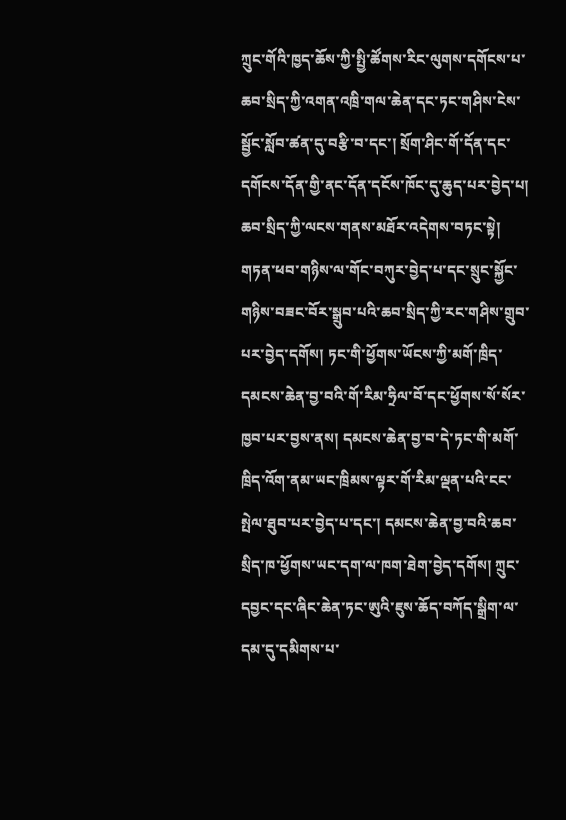ཀྲུང་གོའི་ཁྱད་ཆོས་ཀྱི་སྤྱི་ཚོགས་རིང་ལུགས་དགོངས་པ་ཆབ་སྲིད་ཀྱི་འགན་འཁྲི་གལ་ཆེན་དང་ཏང་གཤིས་ངེས་སྦྱོང་སློབ་ཚན་དུ་བརྩི་བ་དང་། སྲོག་ཤིང་གོ་དོན་དང་དགོངས་དོན་གྱི་ནང་དོན་དངོས་ཁོང་དུ་ཆུད་པར་བྱེད་པ། ཆབ་སྲིད་ཀྱི་ལངས་གནས་མཐོར་འདེགས་བཏང་སྟེ། གཏན་ཕབ་གཉིས་ལ་གོང་བཀུར་བྱེད་པ་དང་སྲུང་སྐྱོང་གཉིས་བཟང་བོར་སྒྲུབ་པའི་ཆབ་སྲིད་ཀྱི་རང་གཤིས་གྲུབ་པར་བྱེད་དགོས། ཏང་གི་ཕྱོགས་ཡོངས་ཀྱི་མགོ་ཁྲིད་དམངས་ཆེན་བྱ་བའི་གོ་རིམ་ཧྲིལ་བོ་དང་ཕྱོགས་སོ་སོར་ཁྱབ་པར་བྱས་ནས། དམངས་ཆེན་བྱ་བ་དེ་ཏང་གི་མགོ་ཁྲིད་འོག་ནམ་ཡང་ཁྲིམས་ལྟར་གོ་རིམ་ལྡན་པའི་ངང་སྤེལ་ཐུབ་པར་བྱེད་པ་དང་། དམངས་ཆེན་བྱ་བའི་ཆབ་སྲིད་ཁ་ཕྱོགས་ཡང་དག་ལ་ཁག་ཐེག་བྱེད་དགོས། ཀྲུང་དབྱང་དང་ཞིང་ཆེན་ཏང་ཨུའི་ཇུས་ཆོད་བཀོད་སྒྲིག་ལ་དམ་དུ་དམིགས་པ་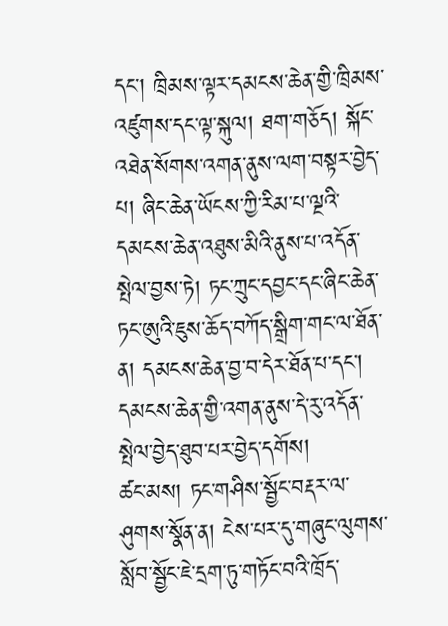དང་། ཁྲིམས་ལྟར་དམངས་ཆེན་གྱི་ཁྲིམས་འཛུགས་དང་ལྟ་སྐུལ། ཐག་གཅོད། སྐོང་འཐེན་སོགས་འགན་ནུས་ལག་བསྟར་བྱེད་པ། ཞིང་ཆེན་ཡོངས་ཀྱི་རིམ་པ་ལྔའི་དམངས་ཆེན་འཐུས་མིའི་ནུས་པ་འདོན་སྤེལ་བྱས་ཏེ། ཏང་ཀྲུང་དབྱང་དང་ཞིང་ཆེན་ཏང་ཨུའི་ཇུས་ཆོད་བཀོད་སྒྲིག་གང་ལ་ཐོན་ན། དམངས་ཆེན་བྱ་བ་དེར་ཐོན་པ་དང་། དམངས་ཆེན་གྱི་འགན་ནུས་དེ་རུ་འདོན་སྤེལ་བྱེད་ཐུབ་པར་བྱེད་དགོས།
ཚང་མས། ཏང་གཤིས་སྦྱོང་བརྡར་ལ་ཤུགས་སྣོན་ན། ངེས་པར་དུ་གཞུང་ལུགས་སློབ་སྦྱོང་ཇེ་དྲག་ཏུ་གཏོང་བའི་ཁྲོད་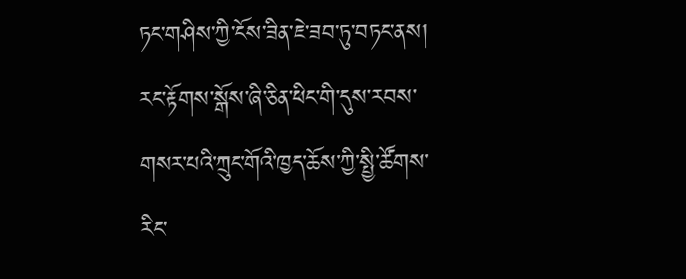ཏང་གཤིས་ཀྱི་ངོས་ཟིན་ཇེ་ཟབ་ཏུ་བཏང་ནས། རང་རྟོགས་སྒོས་ཞི་ཅིན་ཕིང་གི་དུས་རབས་གསར་པའི་ཀྲུང་གོའི་ཁྱད་ཆོས་ཀྱི་སྤྱི་ཚོགས་རིང་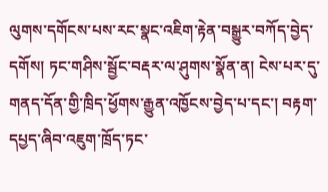ལུགས་དགོངས་པས་རང་སྣང་འཇིག་རྟེན་བསྒྱུར་བཀོད་བྱེད་དགོས། ཏང་གཤིས་སྦྱོང་བརྡར་ལ་ཤུགས་སྣོན་ན། ངེས་པར་དུ་གནད་དོན་གྱི་ཁྲིད་ཕྱོགས་རྒྱུན་འཁྱོངས་བྱེད་པ་དང་། བརྟག་དཔྱད་ཞིབ་འཇུག་ཁྲོད་ཏང་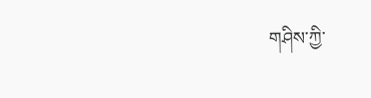གཤིས་ཀྱི་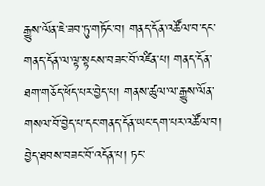རྒྱུས་ལོན་ཇེ་ཟབ་ཏུ་གཏོང་བ། གནད་དོན་འཚོལ་བ་དང་གནད་དོན་ལ་ལྟ་སྟངས་བཟང་བོ་འཛིན་པ། གནད་དོན་ཐག་གཅོད་ཕོད་པར་བྱེད་པ། གནས་ཚུལ་ལ་རྒྱུས་ལོན་གསལ་བོ་བྱེད་པ་དང་གནད་དོན་ཡང་དག་པར་འཚོལ་བ། བྱེད་ཐབས་བཟང་བོ་འདོན་པ། ཏང་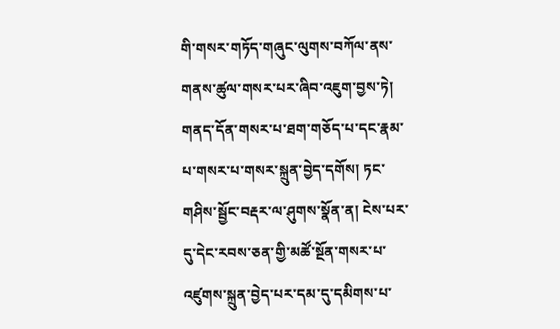གི་གསར་གཏོད་གཞུང་ལུགས་བཀོལ་ནས་གནས་ཚུལ་གསར་པར་ཞིབ་འཇུག་བྱས་ཏེ། གནད་དོན་གསར་པ་ཐག་གཅོད་པ་དང་རྣམ་པ་གསར་པ་གསར་སྐྲུན་བྱེད་དགོས། ཏང་གཤིས་སྦྱོང་བརྡར་ལ་ཤུགས་སྣོན་ན། ངེས་པར་དུ་དེང་རབས་ཅན་གྱི་མཚོ་སྔོན་གསར་པ་འཛུགས་སྐྲུན་བྱེད་པར་དམ་དུ་དམིགས་པ་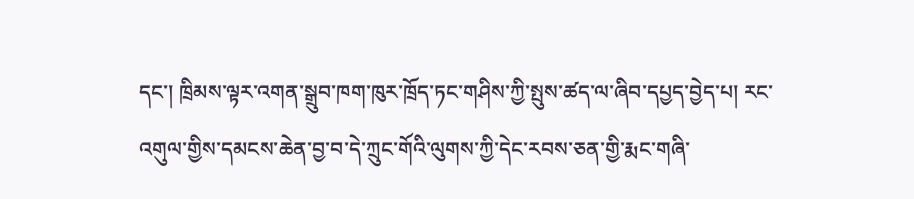དང་། ཁྲིམས་ལྟར་འགན་སྒྲུབ་ཁག་ཁུར་ཁྲོད་ཏང་གཤིས་ཀྱི་སྤུས་ཚད་ལ་ཞིབ་དཔྱད་བྱེད་པ། རང་འགུལ་གྱིས་དམངས་ཆེན་བྱ་བ་དེ་ཀྲུང་གོའི་ལུགས་ཀྱི་དེང་རབས་ཅན་གྱི་རྨང་གཞི་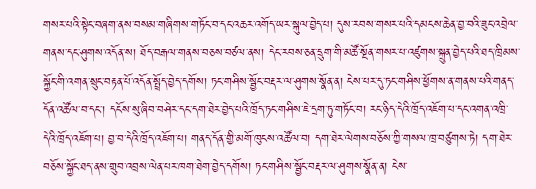གསར་པའི་སྟེང་བཞག་ནས་བསམ་གཞིགས་གཏོང་བ་དང་འཆར་འགོད་ཡར་སྐུལ་བྱེད་པ། དུས་རབས་གསར་པའི་དམངས་ཆེན་བྱ་བའི་ཟུང་འབྲེལ་གནས་དང་ཤུགས་འདོན་ས། ཐོད་བརྒལ་གནས་བཅས་བཙལ་ནས། དེང་རབས་ཅན་དྲུག་གི་མཚོ་སྔོན་གསར་པ་འཛུགས་སྐྲུན་བྱེད་པའི་ཐད་ཁྲིམས་སྐྱོང་གི་འགན་སྲུང་བརྟན་པོ་འདོན་སྤྲོད་བྱེད་དགོས། ཏང་གཤིས་སྦྱོང་བརྡར་ལ་ཤུགས་སྣོན་ན། ངེས་པར་དུ་ཏང་གཤིས་ཕྱོགས་ན་གནས་པའི་གནད་དོན་འཚོལ་བ་དང་། དངོས་སུ་ཞིབ་བཤེར་དང་དག་ཐེར་བྱེད་པའི་ཁྲོད་ཏང་གཤིས་ཇེ་དྲག་ཏུ་གཏོང་བ། རང་ཉིད་དེའི་ཁྲོད་འཇོག་པ་དང་འགན་འཁྲི་དེའི་ཁྲོད་འཇོག་པ། བྱ་བ་དེའི་ཁྲོད་འཇོག་པ། གནད་དོན་གྱི་མགོ་ཁུངས་འཚོལ་བ། དག་ཐེར་ལེགས་བཅོས་ཀྱི་གསལ་ཁྲ་བཙུགས་ཏེ། དག་ཐེར་བཅོས་སྐྱོང་ཐད་ནས་གྲུབ་འབྲས་ལེན་པར་ཁག་ཐེག་བྱེད་དགོས། ཏང་གཤིས་སྦྱོང་བརྡར་ལ་ཤུགས་སྣོན་ན། ངེས་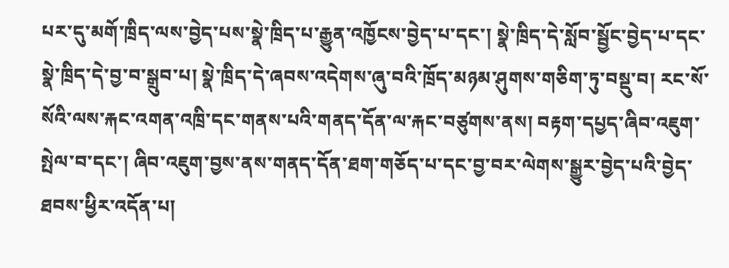པར་དུ་མགོ་ཁྲིད་ལས་བྱེད་པས་སྣེ་ཁྲིད་པ་རྒྱུན་འཁྱོངས་བྱེད་པ་དང་། སྣེ་ཁྲིད་དེ་སློབ་སྦྱོང་བྱེད་པ་དང་སྣེ་ཁྲིད་དེ་བྱ་བ་སྒྲུབ་པ། སྣེ་ཁྲིད་དེ་ཞབས་འདེགས་ཞུ་བའི་ཁྲོད་མཉམ་ཤུགས་གཅིག་ཏུ་བསྡུ་བ། རང་སོ་སོའི་ལས་རྐང་འགན་འཁྲི་དང་གནས་པའི་གནད་དོན་ལ་རྐང་བཙུགས་ནས། བརྟག་དཔྱད་ཞིབ་འཇུག་སྤེལ་བ་དང་། ཞིབ་འཇུག་བྱས་ནས་གནད་དོན་ཐག་གཅོད་པ་དང་བྱ་བར་ལེགས་སྒྱུར་བྱེད་པའི་བྱེད་ཐབས་ཕྱིར་འདོན་པ།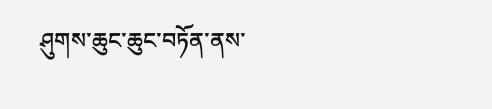ཤུགས་ཆུང་ཆུང་བཏོན་ནས་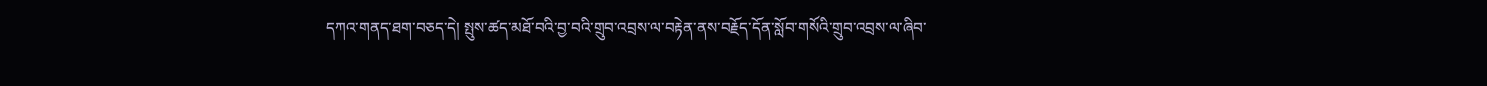དཀའ་གནད་ཐག་བཅད་དེ། སྤུས་ཚད་མཐོ་བའི་བྱ་བའི་གྲུབ་འབྲས་ལ་བརྟེན་ནས་བརྗོད་དོན་སློབ་གསོའི་གྲུབ་འབྲས་ལ་ཞིབ་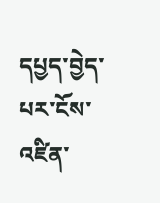དཔྱད་བྱེད་པར་ངོས་འཛིན་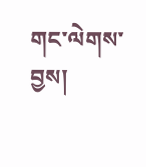གང་ལེགས་བྱས།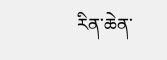རིན་ཆེན་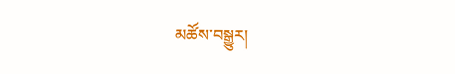མཚོས་བསྒྱུར།